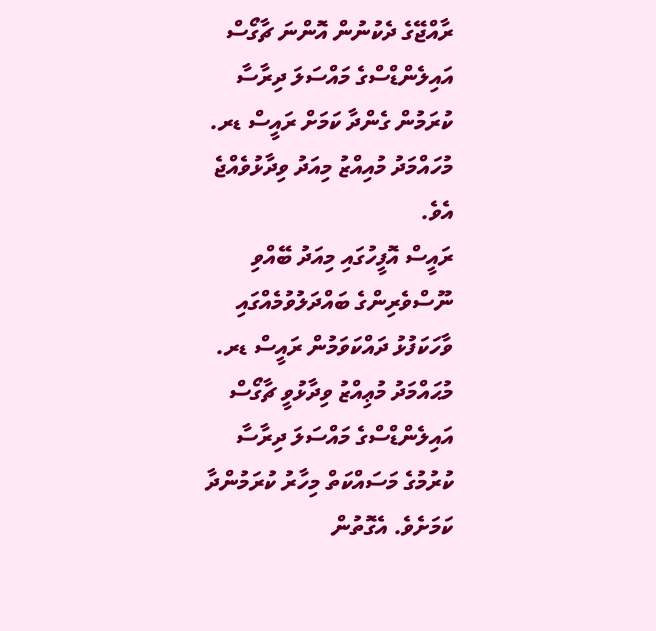ރާއްޖޭގެ ދެކުނުން އޮންނަ ޗާގޯސް އައިލެންޑްސްގެ މައްސަލަ ދިރާސާ ކުރަމުން ގެންދާ ކަމަށް ރައީސް ޑރ. މުހައްމަދު މުއިއްޒު މިއަދު ވިދާޅުވެއްޖެ އެވެ.
ރައީސް އޮފީހުގައި މިއަދު ބޭއްވި ނޫސްވެރިންގެ ބައްދަލުވުމެއްގައި ވާހަކަފުޅު ދައްކަވަމުން ރައީސް ޑރ. މުޙައްމަދު މުޢިއްޒު ވިދާޅުވީ ޗާގޯސް އައިލެންޑްސްގެ މައްސަލަ ދިރާސާ ކުރުމުގެ މަސައްކަތް މިހާރު ކުރަމުންދާ ކަމަށެވެ. އެގޮތުން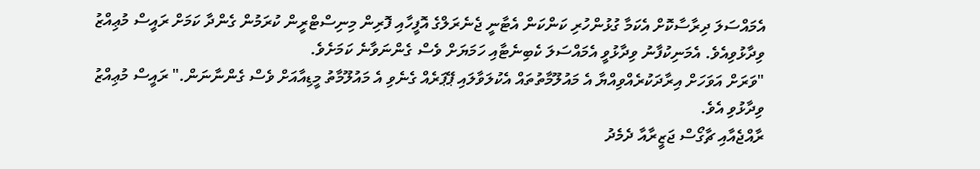އެމައްސަލަ ދިރާސާކޮށް އެކަމާ ގުޅުންހުރި ކަންކަން އެޓާނީ ޖެނެރަލްގެ އޮފީހާއި ފޮރިން މިނިސްޓްރީން ކުރަމުން ގެންދާ ކަމަށް ރައީސް މުޢިއްޒު ވިދާޅުވިއެވެ. އެމަނިކުފާނު ވިދާޅުވީ އެމައްސަލަ ކެބިނެޓާއި ހަމަޔަށް ވެސް ގެންނަވާނެ ކަމަށެވެ.
"ވަރަށް އަވަހަށް އިރާދަކުރެއްވިއްޔާ އެ މައުލޫމާތުތައް އެކުލަވާލައި ޕޭޕަރެއް ގެނެވި އެ މައުލޫމާތު މީޑިއާއަށް ވެސް ގެންނާނަން." ރައީސް މުޢިއްޒު ވިދާޅުވި އެވެ.
ރާއްޖެއާއި ޗާގޯސް ޖަޒީރާއާ ދެމެދު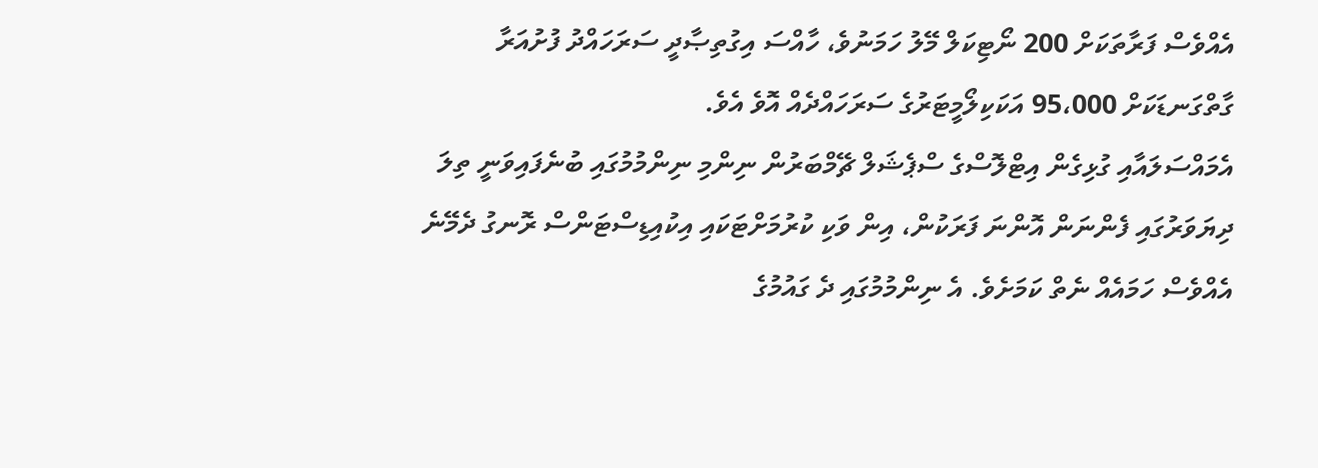އެއްވެސް ފަރާތަކަށް 200 ނޯޓިކަލް މޭލު ހަމަނުވެ، ހާއްސަ އިގުތިޞާދީ ސަރަހައްދު ފުށުއަރާ ގާތްގަނޑަކަށް 95،000 އަކަކިލޯމީޓަރުގެ ސަރަހައްދެއް އޮވެ އެވެ.
އެމައްސަލައާއި ގުޅިގެން އިޓްލޮސްގެ ސްޕެޝަލް ޗޭމްބަރުން ނިންމި ނިންމުމުގައި ބުނެފައިވަނީ ތިލަ ދިޔަވަރުގައި ފެންނަން އޮންނަ ފަރަކުން، އިން ވަކި ކުރުމަށްޓަކައި އިކުއިޑިސްޓަންސް ރޮނގު ދެމޭނެ އެއްވެސް ހަމައެއް ނެތް ކަމަށެވެ. އެ ނިންމުމުގައި ދެ ގައުމުގެ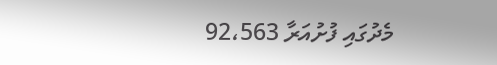މެދުގައި ފުށުއަރާ 92،563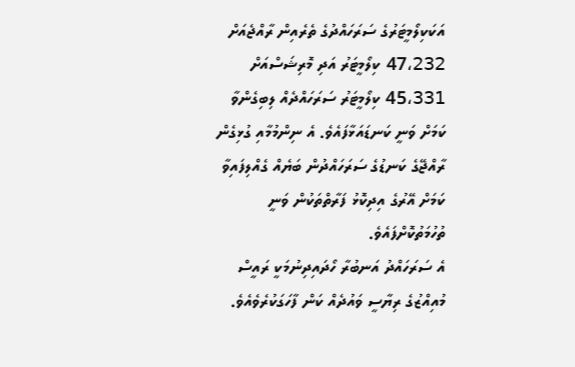އަކަކިލޯމީޓަރުގެ ސަރަހައްދުގެ ތެރެއިން ރާއްޖެއަށް 47،232 ކިލޯމީޓަރު އަދި މޮރިޝަސްއަށް 45،331 ކިލޯމީޓަރު ސަރަހައްދެއް ލިބިގެންވާ ކަމަށް ވަނީ ކަނޑައަޅާފައެވެ. އެ ނިންމުމާއި ގުޅިގެން ރާއްޖޭގެ ކަނޑުގެ ސަރަހައްދުން ބަޔެއް ގެއްލިފައިވާ ކަމަށް އޭރުގެ އިދިކޮޅު ފަރާތްތަކުން ވަނީ ތުހުމަތުކޮށްފައެވެ.
އެ ސަރަހައްދު އަނބުރާ ހޯދައިދިނުމަކީ ރައީސް މުއިއްޒުގެ ރިޔާސީ ވައުދެއް ކަން ފާހަގަކުރެވެއެވެ.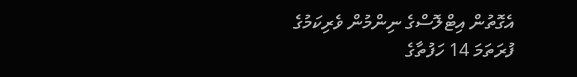އެގޮތުން އިޓްލޮސްގެ ނިންމުން ވެރިކަމުގެ ފުރަތަމަ 14 ހަފުތާގެ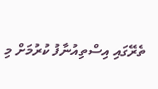ތެރޭގައި އިސްތިއުނާފު ކުރުމަށް މި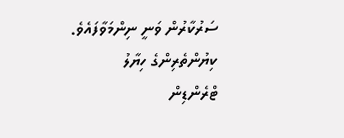ސަރުކާރުން ވަނީ ނިންމަވާފައެވެ.
ކިޔުންތެރިންގެ ހިޔާލު
ޓްރެންޑިން